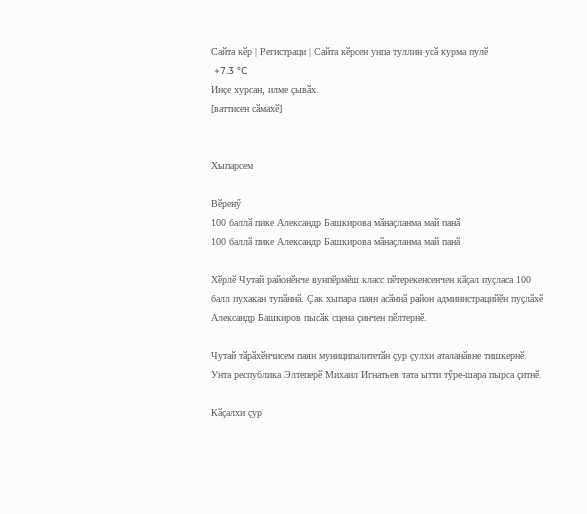Сайта кӗр | Регистраци | Сайта кӗрсен унпа туллин усӑ курма пулӗ
 +7.3 °C
Инҫе хурсан, илме ҫывӑх.
[ваттисен сӑмахӗ]


Хыпарсем

Вӗренӳ
100 баллӑ пике Александр Башкирова мӑнаҫланма май панӑ
100 баллӑ пике Александр Башкирова мӑнаҫланма май панӑ

Хӗрлӗ Чутай районӗнче вунпӗрмӗш класс пӗтерекенсенчен кӑҫал пуҫласа 100 балл пухакан тупӑннӑ. Ҫак хыпара паян асӑннӑ район администрацийӗн пуҫлӑхӗ Александр Башкиров пысӑк сцена ҫинчен пӗлтернӗ.

Чутай тӑрӑхӗнчисем паян муниципалитетӑн ҫур ҫулхи аталанӑвне тишкернӗ. Унта республика Элтеперӗ Михаил Игнатьев тата ытти тӳре-шара пырса ҫитнӗ.

Кӑҫалхи ҫур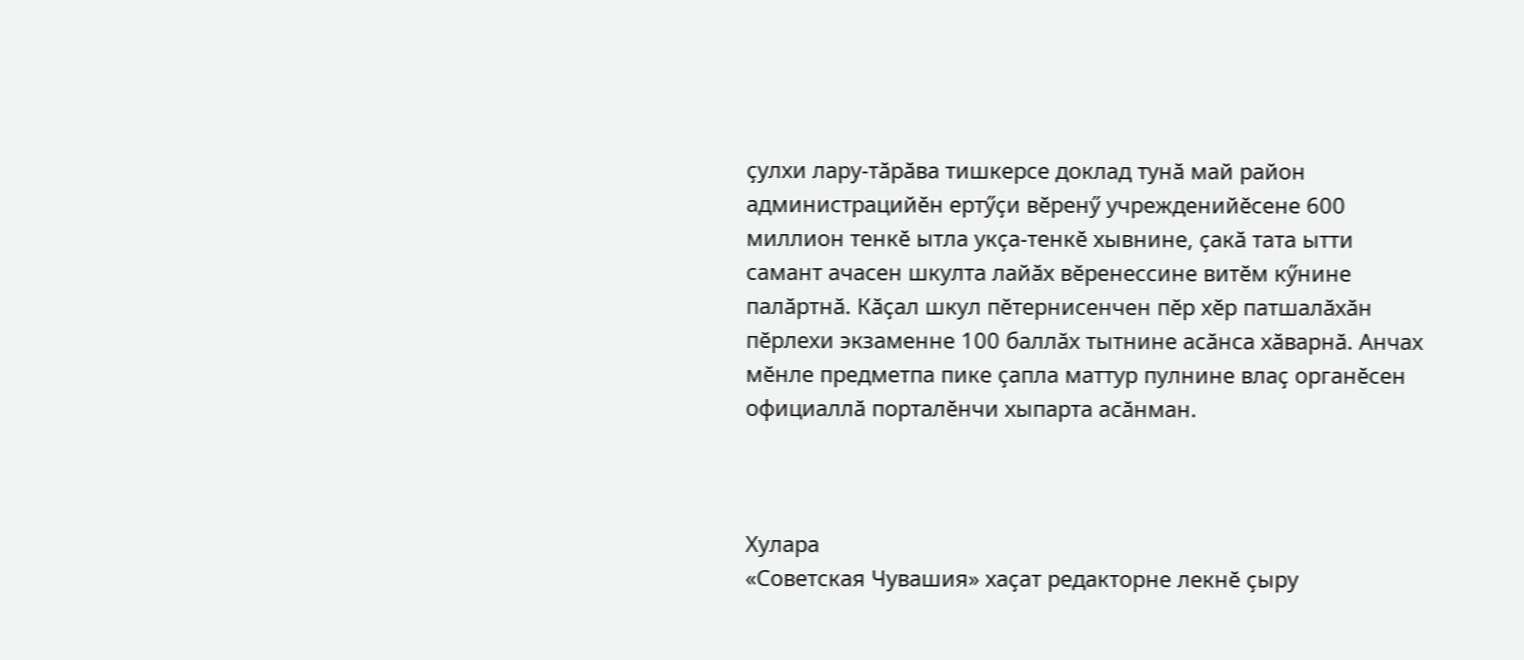ҫулхи лару-тӑрӑва тишкерсе доклад тунӑ май район администрацийӗн ертӳҫи вӗренӳ учрежденийӗсене 600 миллион тенкӗ ытла укҫа-тенкӗ хывнине, ҫакӑ тата ытти самант ачасен шкулта лайӑх вӗренессине витӗм кӳнине палӑртнӑ. Кӑҫал шкул пӗтернисенчен пӗр хӗр патшалӑхӑн пӗрлехи экзаменне 100 баллӑх тытнине асӑнса хӑварнӑ. Анчах мӗнле предметпа пике ҫапла маттур пулнине влаҫ органӗсен официаллӑ порталӗнчи хыпарта асӑнман.



Хулара
«Советская Чувашия» хаҫат редакторне лекнӗ ҫыру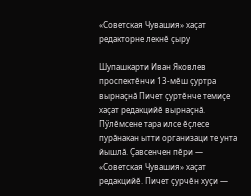«Советская Чувашия» хаҫат редакторне лекнӗ ҫыру

Шупашкарти Иван Яковлев проспектӗнчи 13-мӗш ҫуртра вырнаҫнӑ Пичет ҫуртӗнче темиҫе хаҫат редакцийӗ вырнаҫнӑ. Пӳлӗмсене тара илсе ӗҫлесе пурӑнакан ытти организаци те унта йышлӑ. Ҫавсенчен пӗри — «Советская Чувашия» хаҫат редакцийӗ. Пичет ҫурчӗн хуҫи —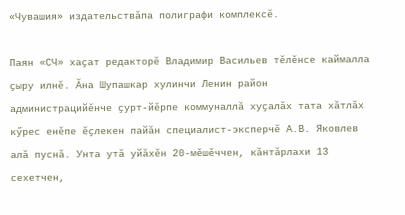«Чувашия» издательствӑпа полиграфи комплексӗ.

Паян «СЧ» хаҫат редакторӗ Владимир Васильев тӗлӗнсе каймалла ҫыру илнӗ. Ӑна Шупашкар хулинчи Ленин район администрацийӗнче ҫурт-йӗрпе коммуналлӑ хуҫалӑх тата хӑтлӑх кӳрес енӗпе ӗҫлекен пайӑн специалист-эксперчӗ А.В. Яковлев алӑ пуснӑ. Унта утӑ уйӑхӗн 20-мӗшӗччен, кӑнтӑрлахи 13 сехетчен,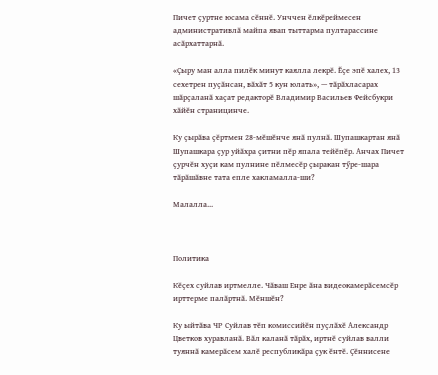Пичет ҫуртне юсама сӗннӗ. Унччен ӗлкӗреймесен административлӑ майпа явап тыттарма пултарассине асӑрхаттарнӑ.

«Ҫыру ман алла пилӗк минут каялла лекрӗ. Ӗҫе эпӗ халех, 13 сехетрен пуҫӑнсан, вӑхӑт 5 кун юлать», — тӑрӑхласарах шӑрҫаланӑ хаҫат редакторӗ Владимир Васильев Фейсбукри хӑйӗн страницинче.

Ку ҫырӑва ҫӗртмен 28-мӗшӗнче янӑ пулнӑ. Шупашкартан янӑ Шупашкара ҫур уйӑхра ҫитни пӗр япала тейӗпӗр. Анчах Пичет ҫурчӗн хуҫи кам пулнине пӗлмесӗр ҫыракан тӳре-шара тӑрӑшӑвне тата епле хакламалла-ши?

Малалла...



Политика

Кӗҫех суйлав иртмелле. Чӑваш Енре ӑна видеокамерӑсемсӗр ирттерме палӑртнӑ. Мӗншӗн?

Ку ыйтӑва ЧР Суйлав тӗп комиссийӗн пуҫлӑхӗ Александр Цветков хуравланӑ. Вӑл каланӑ тӑрӑх, иртнӗ суйлав валли туяннӑ камерӑсем халӗ республикӑра ҫук ӗнтӗ. Ҫӗннисене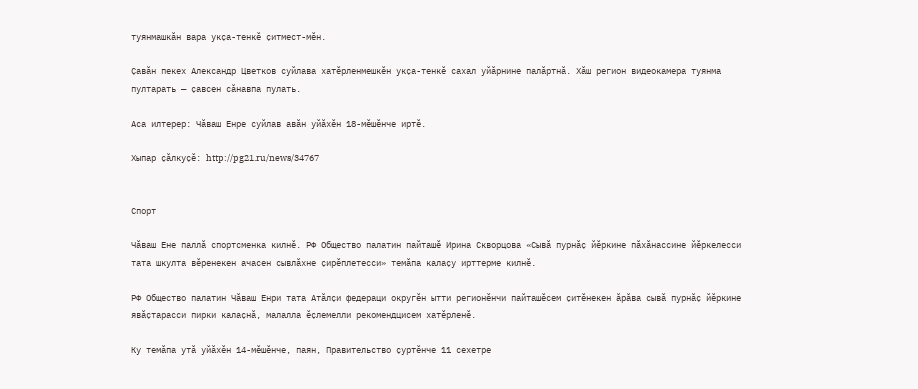туянмашкӑн вара укҫа-тенкӗ ҫитмест-мӗн.

Ҫавӑн пекех Александр Цветков суйлава хатӗрленмешкӗн укҫа-тенкӗ сахал уйӑрнине палӑртнӑ. Хӑш регион видеокамера туянма пултарать — ҫавсен сӑнавпа пулать.

Аса илтерер: Чӑваш Енре суйлав авӑн уйӑхӗн 18-мӗшӗнче иртӗ.

Хыпар ҫӑлкуҫӗ: http://pg21.ru/news/34767


Спорт

Чӑваш Ене паллӑ спортсменка килнӗ. РФ Общество палатин пайташӗ Ирина Скворцова «Сывӑ пурнӑҫ йӗркине пӑхӑнассине йӗркелесси тата шкулта вӗренекен ачасен сывлӑхне ҫирӗплетесси» темӑпа калаҫу ирттерме килнӗ.

РФ Общество палатин Чӑваш Енри тата Атӑлҫи федераци округӗн ытти регионӗнчи пайташӗсем ҫитӗнекен ӑрӑва сывӑ пурнӑҫ йӗркине явӑҫтарасси пирки калаҫнӑ, малалла ӗҫлемелли рекомендцисем хатӗрленӗ.

Ку темӑпа утӑ уйӑхӗн 14-мӗшӗнче, паян, Правительство ҫуртӗнче 11 сехетре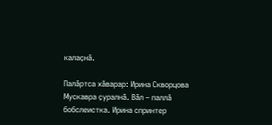калаҫнӑ.

Палӑртса хӑварар: Ирина Скворцова Мускавра ҫуралнӑ. Вӑл – паллӑ бобслеистка. Ирина спринтер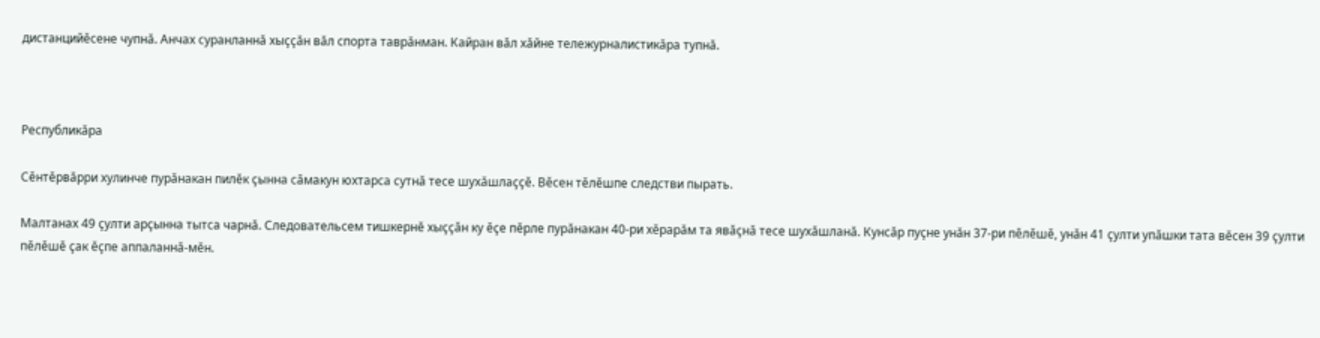дистанцийӗсене чупнӑ. Анчах суранланнӑ хыҫҫӑн вӑл спорта таврӑнман. Кайран вӑл хӑйне тележурналистикӑра тупнӑ.



Республикӑра

Сӗнтӗрвӑрри хулинче пурӑнакан пилӗк ҫынна сӑмакун юхтарса сутнӑ тесе шухӑшлаҫҫӗ. Вӗсен тӗлӗшпе следстви пырать.

Малтанах 49 ҫулти арҫынна тытса чарнӑ. Следовательсем тишкернӗ хыҫҫӑн ку ӗҫе пӗрле пурӑнакан 40-ри хӗрарӑм та явӑҫнӑ тесе шухӑшланӑ. Кунсӑр пуҫне унӑн 37-ри пӗлӗшӗ, унӑн 41 ҫулти упӑшки тата вӗсен 39 ҫулти пӗлӗшӗ ҫак ӗҫпе аппаланнӑ-мӗн.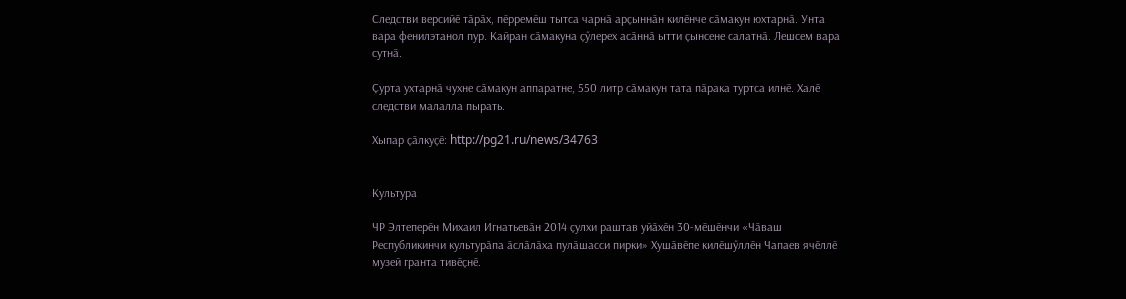Следстви версийӗ тӑрӑх, пӗрремӗш тытса чарнӑ арҫыннӑн килӗнче сӑмакун юхтарнӑ. Унта вара фенилэтанол пур. Кайран сӑмакуна ҫӳлерех асӑннӑ ытти ҫынсене салатнӑ. Лешсем вара сутнӑ.

Ҫурта ухтарнӑ чухне сӑмакун аппаратне, 550 литр сӑмакун тата пӑрака туртса илнӗ. Халӗ следстви малалла пырать.

Хыпар ҫӑлкуҫӗ: http://pg21.ru/news/34763


Культура

ЧР Элтеперӗн Михаил Игнатьевӑн 2014 ҫулхи раштав уйӑхӗн 30-мӗшӗнчи «Чӑваш Республикинчи культурӑпа ӑслӑлӑха пулӑшасси пирки» Хушӑвӗпе килӗшӳллӗн Чапаев ячӗллӗ музей гранта тивӗҫнӗ.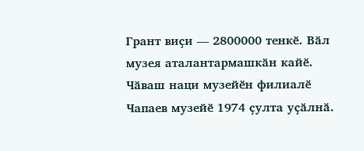Грант виҫи — 2800000 тенкӗ. Вӑл музея аталантармашкӑн кайӗ. Чӑваш наци музейӗн филиалӗ Чапаев музейӗ 1974 ҫулта уҫӑлнӑ.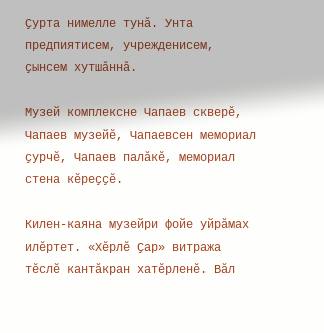Ҫурта нимелле тунӑ. Унта предпиятисем, учрежденисем, ҫынсем хутшӑннӑ.

Музей комплексне Чапаев скверӗ, Чапаев музейӗ, Чапаевсен мемориал ҫурчӗ, Чапаев палӑкӗ, мемориал стена кӗреҫҫӗ.

Килен-каяна музейри фойе уйрӑмах илӗртет. «Хӗрлӗ Ҫар» витража тӗслӗ кантӑкран хатӗрленӗ. Вӑл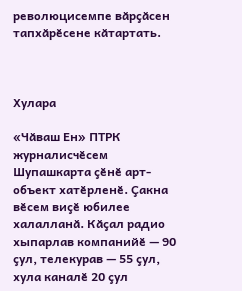революцисемпе вӑрҫӑсен тапхӑрӗсене кӑтартать.



Хулара

«Чӑваш Ен» ПТРК журналисчӗсем Шупашкарта ҫӗнӗ арт-объект хатӗрленӗ. Ҫакна вӗсем виҫӗ юбилее халалланӑ. Кӑҫал радио хыпарлав компанийӗ — 90 ҫул, телекурав — 55 ҫул, хула каналӗ 20 ҫул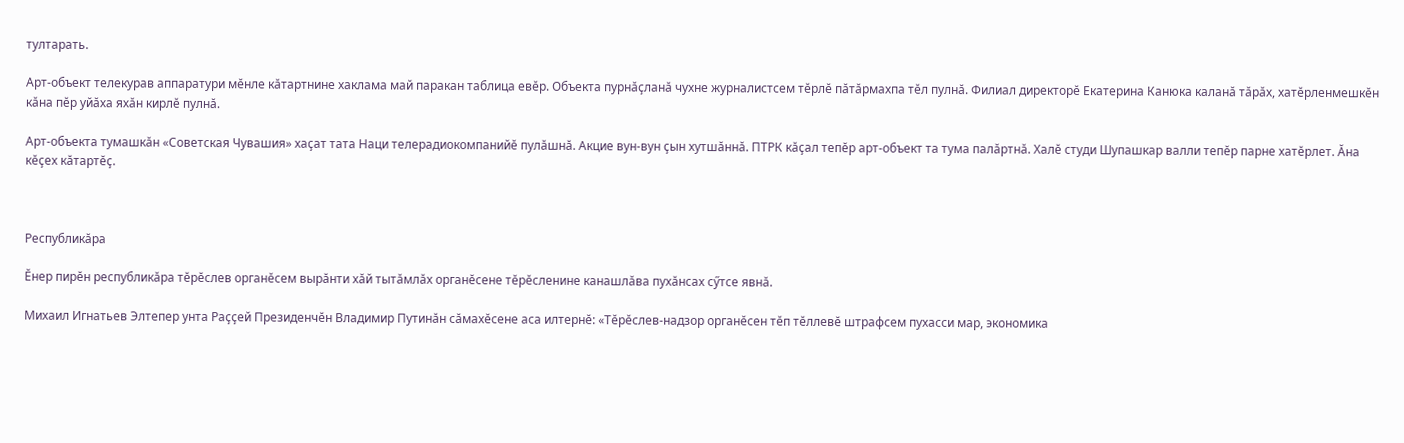тултарать.

Арт-объект телекурав аппаратури мӗнле кӑтартнине хаклама май паракан таблица евӗр. Объекта пурнӑҫланӑ чухне журналистсем тӗрлӗ пӑтӑрмахпа тӗл пулнӑ. Филиал директорӗ Екатерина Канюка каланӑ тӑрӑх, хатӗрленмешкӗн кӑна пӗр уйӑха яхӑн кирлӗ пулнӑ.

Арт-объекта тумашкӑн «Советская Чувашия» хаҫат тата Наци телерадиокомпанийӗ пулӑшнӑ. Акцие вун-вун ҫын хутшӑннӑ. ПТРК кӑҫал тепӗр арт-объект та тума палӑртнӑ. Халӗ студи Шупашкар валли тепӗр парне хатӗрлет. Ӑна кӗҫех кӑтартӗҫ.



Республикӑра

Ӗнер пирӗн республикӑра тӗрӗслев органӗсем вырӑнти хӑй тытӑмлӑх органӗсене тӗрӗсленине канашлӑва пухӑнсах сӳтсе явнӑ.

Михаил Игнатьев Элтепер унта Раҫҫей Президенчӗн Владимир Путинӑн сӑмахӗсене аса илтернӗ: «Тӗрӗслев-надзор органӗсен тӗп тӗллевӗ штрафсем пухасси мар, экономика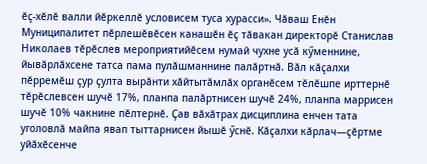ӗҫ-хӗлӗ валли йӗркеллӗ условисем туса хурасси». Чӑваш Енӗн Муниципалитет пӗрлешӗвӗсен канашӗн ӗҫ тӑвакан директорӗ Станислав Николаев тӗрӗслев мероприятийӗсем нумай чухне усӑ кӳменнине, йывӑрлӑхсене татса пама пулӑшманнине палӑртнӑ. Вӑл кӑҫалхи пӗрремӗш ҫур ҫулта вырӑнти хӑйтытӑмлӑх органӗсем тӗлӗшпе ирттернӗ тӗрӗслевсен шучӗ 17%, планпа палӑртнисен шучӗ 24%, планпа маррисен шучӗ 10% чакнине пӗлтернӗ. Ҫав вӑхӑтрах дисциплина енчен тата уголовлӑ майпа явап тыттарнисен йышӗ ӳснӗ. Кӑҫалхи кӑрлач—ҫӗртме уйӑхӗсенче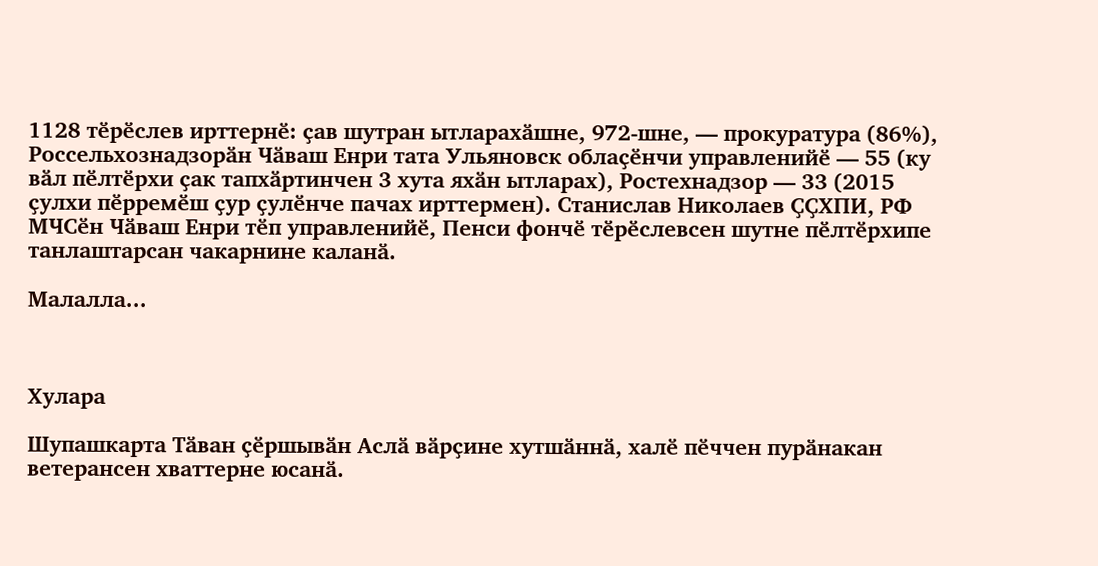1128 тӗрӗслев ирттернӗ: ҫав шутран ытларахӑшне, 972-шне, — прокуратура (86%), Россельхознадзорӑн Чӑваш Енри тата Ульяновск облаҫӗнчи управленийӗ — 55 (ку вӑл пӗлтӗрхи ҫак тапхӑртинчен 3 хута яхӑн ытларах), Ростехнадзор — 33 (2015 ҫулхи пӗрремӗш ҫур ҫулӗнче пачах ирттермен). Станислав Николаев ҪҪХПИ, РФ МЧСӗн Чӑваш Енри тӗп управленийӗ, Пенси фончӗ тӗрӗслевсен шутне пӗлтӗрхипе танлаштарсан чакарнине каланӑ.

Малалла...



Хулара

Шупашкарта Тӑван ҫӗршывӑн Аслӑ вӑрҫине хутшӑннӑ, халӗ пӗччен пурӑнакан ветерансен хваттерне юсанӑ.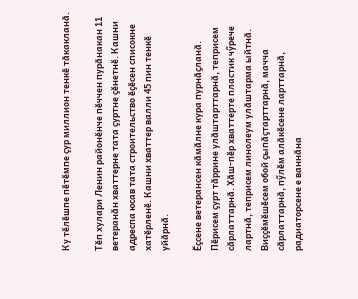Ку тӗлӗшпе пӗтӗмпе ҫур миллион тенкӗ тӑкакланӑ.

Тӗп хулари Ленин районӗнче пӗччен пурӑнакан 11 ветеранӑн хваттерне тата ҫуртне ҫӗнетнӗ. Кашни адреспа юсав тата строительство ӗҫӗсен списокне хатӗрленӗ. Кашни хваттер валли 45 пин тенкӗ уйӑрнӑ.

Ӗҫсене ветерансен кӑмӑлне кура пурнӑҫланӑ. Пӗрисем ҫурт тӑррине улӑштарттарнӑ, теприсем сӑрлаттарнӑ. Хӑш-пӗр хваттерте пластик чӳрече лартнӑ, теприсем линолеум улӑштарма ыйтнӑ. Виҫҫӗмӗшӗсем обой ҫыпӑҫтарттарнӑ, мачча сӑрлаттарнӑ, пӳлӗм алӑкӗсене ларттарнӑ, радиаторсене е ваннӑна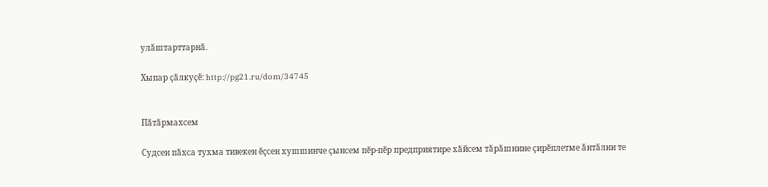улӑштарттарнӑ.

Хыпар ҫӑлкуҫӗ: http://pg21.ru/dom/34745


Пӑтӑрмахсем

Судсен пӑхса тухма тивекен ӗҫсен хушшинче ҫынсем пӗр-пӗр предприятире хӑйсем тӑрӑшнине ҫирӗплетме ӑнтӑлни те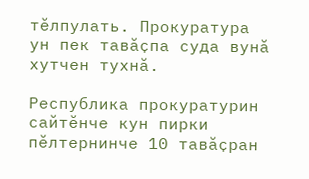тӗлпулать. Прокуратура ун пек тавӑҫпа суда вунӑ хутчен тухнӑ.

Республика прокуратурин сайтӗнче кун пирки пӗлтернинче 10 тавӑҫран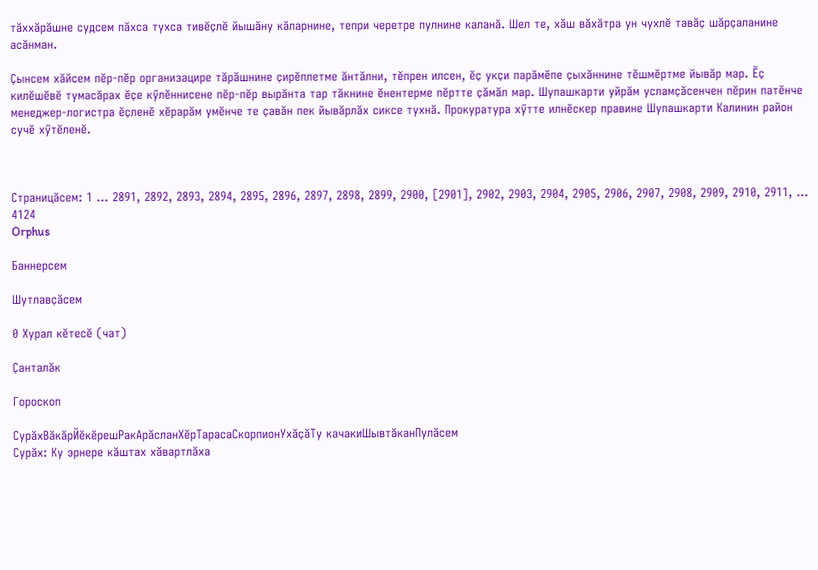тӑххӑрӑшне судсем пӑхса тухса тивӗҫлӗ йышӑну кӑларнине, тепри черетре пулнине каланӑ. Шел те, хӑш вӑхӑтра ун чухлӗ тавӑҫ шӑрҫаланине асӑнман.

Ҫынсем хӑйсем пӗр-пӗр организацире тӑрӑшнине ҫирӗплетме ӑнтӑлни, тӗпрен илсен, ӗҫ укҫи парӑмӗпе ҫыхӑннине тӗшмӗртме йывӑр мар. Ӗҫ килӗшӗвӗ тумасӑрах ӗҫе кӳлӗннисене пӗр-пӗр вырӑнта тар тӑкнине ӗнентерме пӗртте ҫӑмӑл мар. Шупашкарти уйрӑм усламҫӑсенчен пӗрин патӗнче менеджер-логистра ӗҫленӗ хӗрарӑм умӗнче те ҫавӑн пек йывӑрлӑх сиксе тухнӑ. Прокуратура хӳтте илнӗскер правине Шупашкарти Калинин район сучӗ хӳтӗленӗ.



Страницӑсем: 1 ... 2891, 2892, 2893, 2894, 2895, 2896, 2897, 2898, 2899, 2900, [2901], 2902, 2903, 2904, 2905, 2906, 2907, 2908, 2909, 2910, 2911, ... 4124
Orphus

Баннерсем

Шутлавҫӑсем

0 Хурал кӗтесӗ (чат)

Ҫанталӑк

Гороскоп

СурӑхВӑкӑрЙӗкӗрешРакАрӑсланХӗрТарасаСкорпионУхӑҫӑТу качакиШывтӑканПулӑсем
Сурӑх: Ку эрнере кӑштах хӑвартлӑха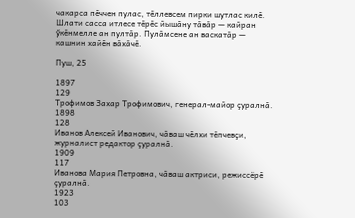чакарса пӗччен пулас, тӗллевсем пирки шутлас килӗ. Шлати сасса итлесе тӗрӗс йышӑну тӑвӑр — кайран ӳкӗнмелле ан пултӑр. Пулӑмсене ан васкатӑр — кашнин хайӗн вӑхӑчӗ.

Пуш, 25

1897
129
Трофимов Захар Трофимович, генерал-майор ҫуралнӑ.
1898
128
Иванов Алексей Иванович, чӑваш чӗлхи тӗпчевҫи, журналист редактор ҫуралнӑ.
1909
117
Иванова Мария Петровна, чӑваш актриси, режиссёрӗ ҫуралнӑ.
1923
103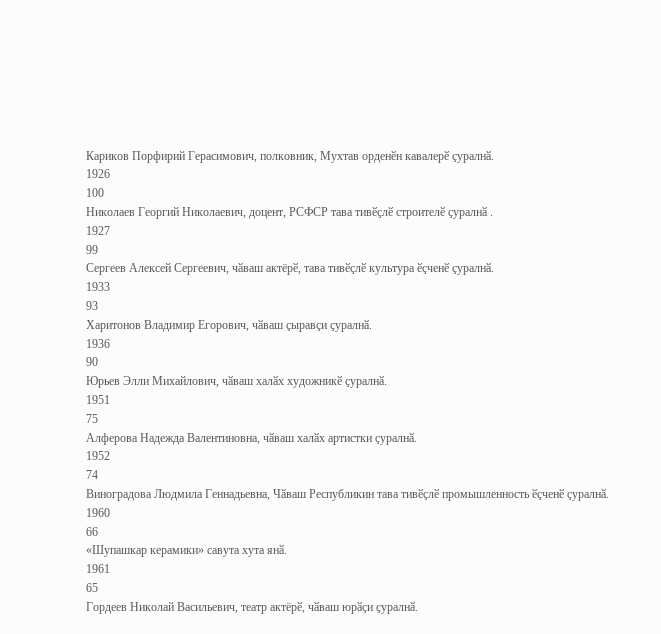Кариков Порфирий Герасимович, полковник, Мухтав орденӗн кавалерӗ ҫуралнӑ.
1926
100
Николаев Георгий Николаевич, доцент, РСФСР тава тивӗҫлӗ строителӗ ҫуралнӑ .
1927
99
Сергеев Алексей Сергеевич, чӑваш актёрӗ, тава тивӗҫлӗ культура ӗҫченӗ ҫуралнӑ.
1933
93
Харитонов Владимир Eгорович, чӑваш ҫыравҫи ҫуралнӑ.
1936
90
Юрьев Элли Михайлович, чӑваш халӑх художникӗ ҫуралнӑ.
1951
75
Алферова Надежда Валентиновна, чӑваш халӑх артистки ҫуралнӑ.
1952
74
Виноградова Людмила Геннадьевна, Чӑваш Республикин тава тивӗҫлӗ промышленность ӗҫченӗ ҫуралнӑ.
1960
66
«Шупашкар керамики» савута хута янӑ.
1961
65
Гордеев Николай Васильевич, театр актёрӗ, чӑваш юрӑҫи ҫуралнӑ.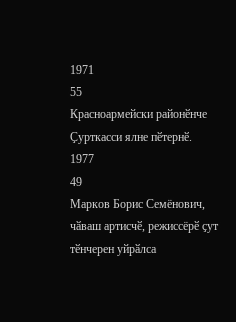1971
55
Красноармейски районӗнче Ҫурткасси ялне пӗтернӗ.
1977
49
Марков Борис Семёнович, чӑваш артисчӗ, режиссёрӗ ҫут тӗнчерен уйрӑлса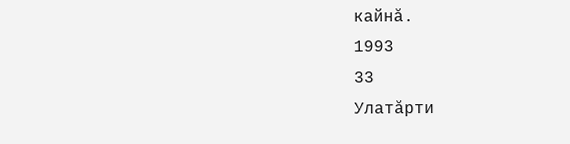кайнӑ.
1993
33
Улатӑрти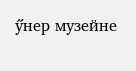ӳнер музейне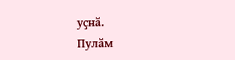уҫнӑ.
Пулӑм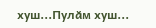хуш...Пулӑм хуш...